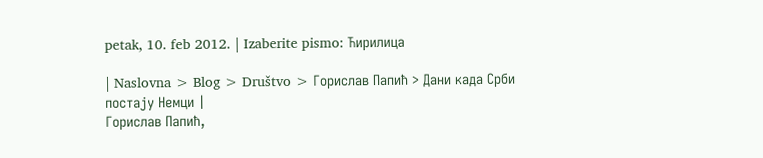petak, 10. feb 2012. | Izaberite pismo: Ћирилица

| Naslovna > Blog > Društvo > Горислав Папић > Дани када Срби постају Немци |
Горислав Папић,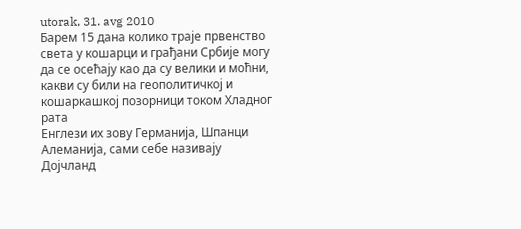utorak, 31. avg 2010
Барем 15 дана колико траје првенство света у кошарци и грађани Србије могу да се осећају као да су велики и моћни, какви су били на геополитичкој и кошаркашкој позорници током Хладног рата
Енглези их зову Германија, Шпанци Алеманија, сами себе називају Дојчланд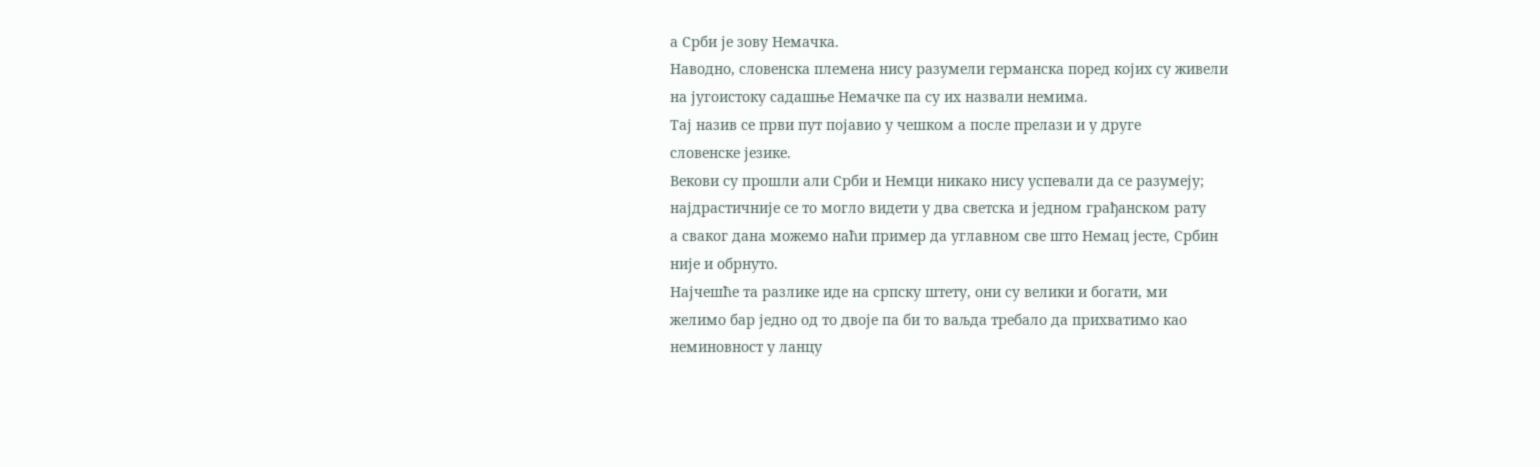а Срби је зову Немачка.
Наводно, словенска племена нису разумели германска поред којих су живели
на југоистоку садашње Немачке па су их назвали немима.
Тај назив се први пут појавио у чешком а после прелази и у друге
словенске језике.
Векови су прошли али Срби и Немци никако нису успевали да се разумеју;
најдрастичније се то могло видети у два светска и једном грађанском рату
а сваког дана можемо наћи пример да углавном све што Немац јесте, Србин
није и обрнуто.
Најчешће та разлике иде на српску штету, они су велики и богати, ми
желимо бар једно од то двоје па би то ваљда требало да прихватимо као
неминовност у ланцу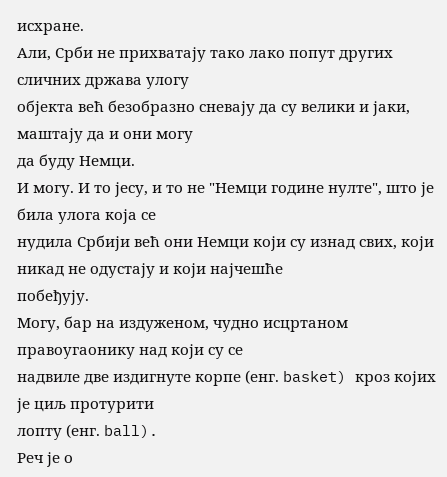исхране.
Али, Срби не прихватају тако лако попут других сличних држава улогу
објекта већ безобразно сневају да су велики и јаки, маштају да и они могу
да буду Немци.
И могу. И то јесу, и то не "Немци године нулте", што је била улога која се
нудила Србији већ они Немци који су изнад свих, који никад не одустају и који најчешће
побеђују.
Могу, бар на издуженом, чудно исцртаном правоугаонику над који су се
надвиле две издигнуте корпе (енг. basket) кроз којих је циљ протурити
лопту (енг. ball).
Реч је о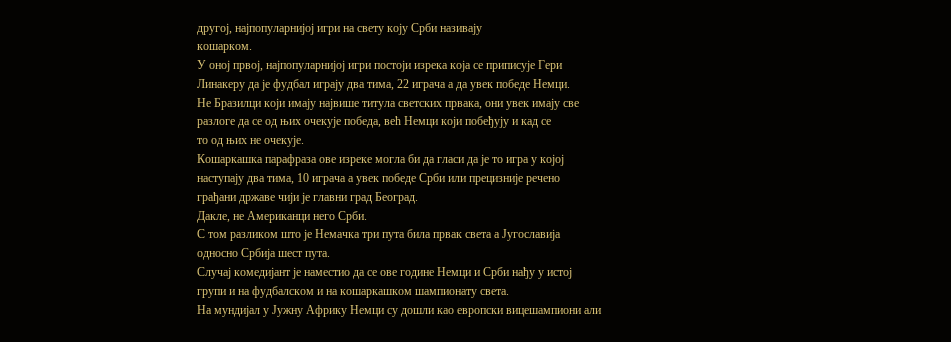другој, најпопуларнијој игри на свету коју Срби називају
кошарком.
У оној првој, најпопуларнијој игри постоји изрека која се приписује Гери
Линакеру да је фудбал играју два тима, 22 играча а да увек победе Немци.
Не Бразилци који имају највише титула светских првака, они увек имају све
разлоге да се од њих очекује победа, већ Немци који побеђују и кад се
то од њих не очекује.
Кошаркашка парафраза ове изреке могла би да гласи да је то игра у којој
наступају два тима, 10 играча а увек победе Срби или прецизније речено
грађани државе чији је главни град Београд.
Дакле, не Американци него Срби.
С том разликом што је Немачка три пута била првак света а Југославија
односно Србија шест пута.
Случај комедијант је наместио да се ове године Немци и Срби нађу у истој
групи и на фудбалском и на кошаркашком шампионату света.
На мундијал у Јужну Африку Немци су дошли као европски вицешампиони али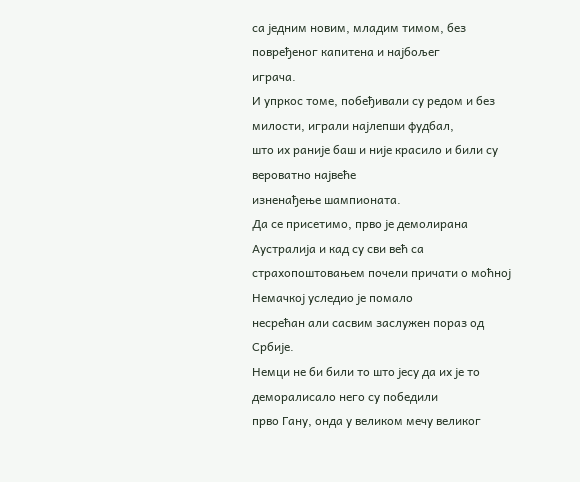са једним новим, младим тимом, без повређеног капитена и најбољег
играча.
И упркос томе, побеђивали су редом и без милости, играли најлепши фудбал,
што их раније баш и није красило и били су вероватно највеће
изненађење шампионата.
Да се присетимо, прво је демолирана Аустралија и кад су сви већ са
страхопоштовањем почели причати о моћној Немачкој уследио је помало
несрећан али сасвим заслужен пораз од Србије.
Немци не би били то што јесу да их је то деморалисало него су победили
прво Гану, онда у великом мечу великог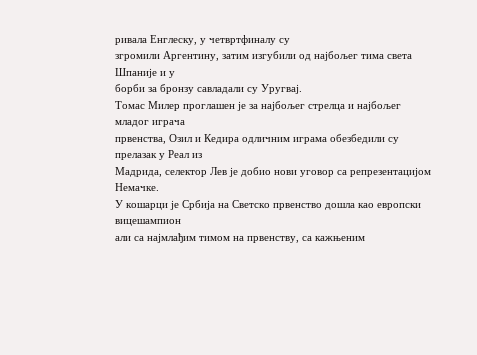ривала Енглеску, у четвртфиналу су
згромили Аргентину, затим изгубили од најбољег тима света Шпаније и у
борби за бронзу савладали су Уругвај.
Томас Милер проглашен је за најбољег стрелца и најбољег младог играча
првенства, Озил и Кедира одличним играма обезбедили су прелазак у Реал из
Мадрида, селектор Лев је добио нови уговор са репрезентацијом Немачке.
У кошарци је Србија на Светско првенство дошла као европски вицешампион
али са најмлађим тимом на првенству, са кажњеним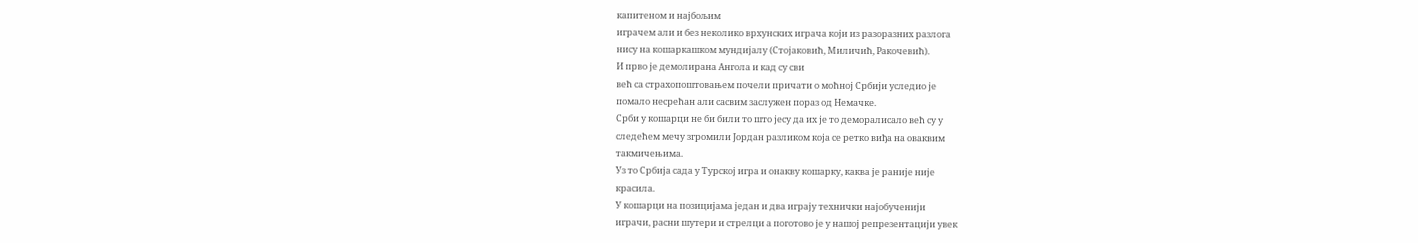капитеном и најбољим
играчем али и без неколико врхунских играча који из разоразних разлога
нису на кошаркашком мундијалу (Стојаковић, Миличић, Ракочевић).
И прво је демолирана Ангола и кад су сви
већ са страхопоштовањем почели причати о моћној Србији уследио је
помало несрећан али сасвим заслужен пораз од Немачке.
Срби у кошарци не би били то што јесу да их је то деморалисало већ су у
следећем мечу згромили Јордан разликом која се ретко виђа на оваквим
такмичењима.
Уз то Србија сада у Турској игра и онакву кошарку, каква је раније није
красила.
У кошарци на позицијама један и два играју технички најобученији
играчи, расни шутери и стрелци а поготово је у нашој репрезентацији увек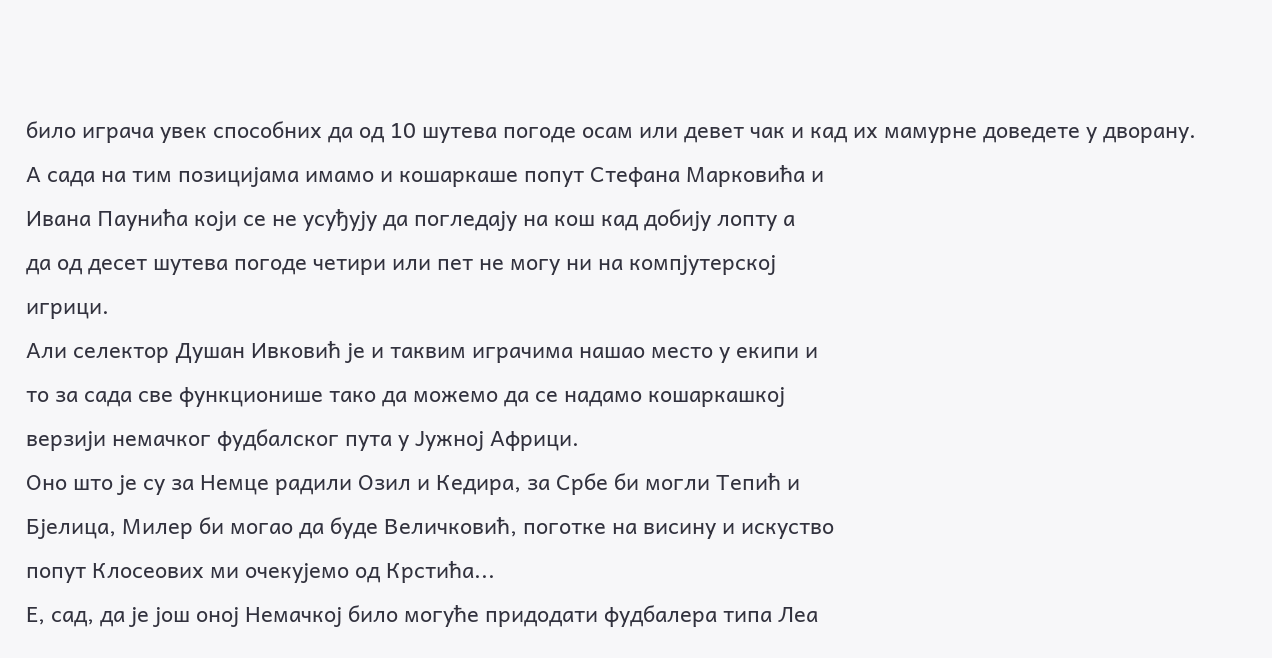било играча увек способних да од 10 шутева погоде осам или девет чак и кад их мамурне доведете у дворану.
А сада на тим позицијама имамо и кошаркаше попут Стефана Марковића и
Ивана Паунића који се не усуђују да погледају на кош кад добију лопту а
да од десет шутева погоде четири или пет не могу ни на компјутерској
игрици.
Али селектор Душан Ивковић је и таквим играчима нашао место у екипи и
то за сада све функционише тако да можемо да се надамо кошаркашкој
верзији немачког фудбалског пута у Јужној Африци.
Оно што је су за Немце радили Озил и Кедира, за Србе би могли Тепић и
Бјелица, Милер би могао да буде Величковић, поготке на висину и искуство
попут Клосеових ми очекујемо од Крстића...
Е, сад, да је још оној Немачкој било могуће придодати фудбалера типа Леа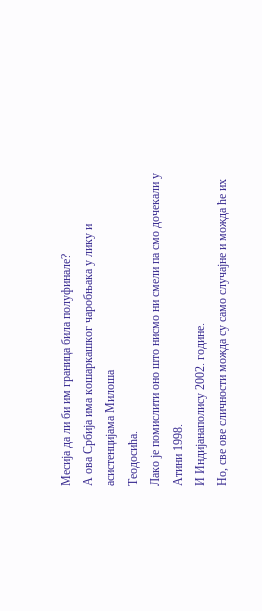Месија да ли би им граница била полуфинале?
А ова Србија има кошаркашког чаробњака у лику и асистенцијама Милоша
Теодосића.
Лако је помислити оно што нисмо ни смели па смо дочекали у Атини 1998.
И Индијанаполису 2002. године.
Но, све ове сличности можда су само случајне и можда ће их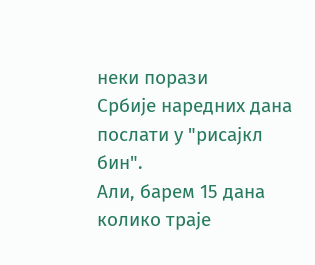неки порази
Србије наредних дана послати у "рисајкл бин".
Али, барем 15 дана колико траје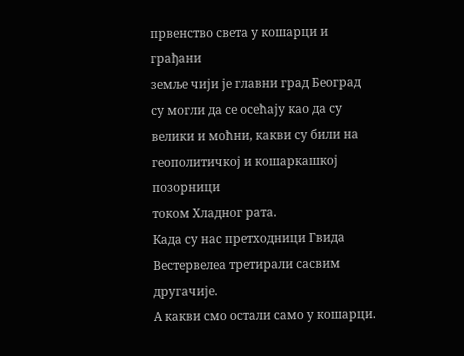првенство света у кошарци и грађани
земље чији је главни град Београд су могли да се осећају као да су
велики и моћни, какви су били на геополитичкој и кошаркашкој позорници
током Хладног рата.
Када су нас претходници Гвида Вестервелеа третирали сасвим другачије.
А какви смо остали само у кошарци.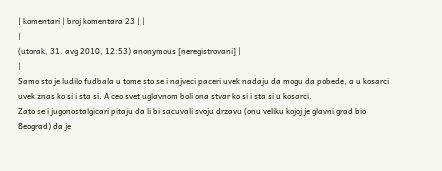| komentari | broj komentara 23 | |
|
(utorak, 31. avg 2010, 12:53) anonymous [neregistrovani] |
|
Samo sto je ludilo fudbala u tome sto se i najveci paceri uvek nadaju da mogu da pobede, a u kosarci uvek znas ko si i sta si. A ceo svet uglavnom boli ona stvar ko si i sta si u kosarci.
Zato se i jugonostalgicari pitaju da li bi sacuvali svoju drzavu (onu veliku kojoj je glavni grad bio Beograd) da je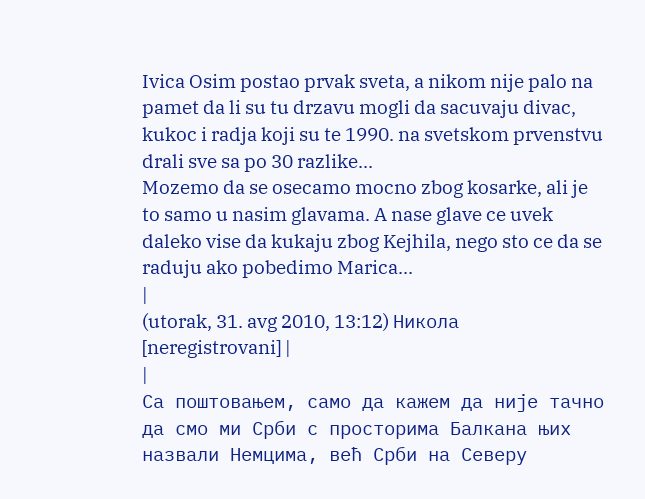Ivica Osim postao prvak sveta, a nikom nije palo na pamet da li su tu drzavu mogli da sacuvaju divac, kukoc i radja koji su te 1990. na svetskom prvenstvu drali sve sa po 30 razlike...
Mozemo da se osecamo mocno zbog kosarke, ali je to samo u nasim glavama. A nase glave ce uvek daleko vise da kukaju zbog Kejhila, nego sto ce da se raduju ako pobedimo Marica...
|
(utorak, 31. avg 2010, 13:12) Никола [neregistrovani] |
|
Са поштовањем, само да кажем да није тачно да смо ми Срби с просторима Балкана њих назвали Немцима, већ Срби на Северу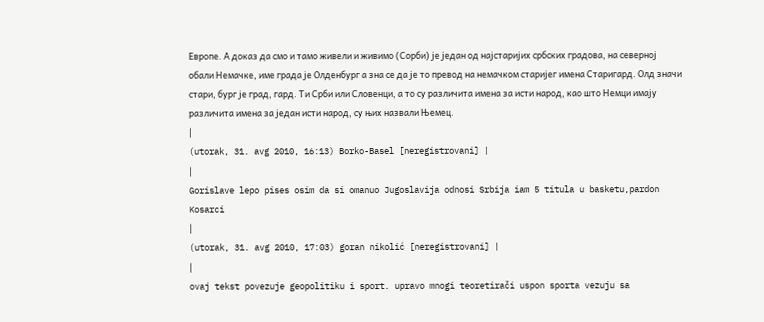Европе. А доказ да смо и тамо живели и живимо (Сорби) је један од најстаријих србских градова, на северној обали Немачке, име града је Олденбург а зна се да је то превод на немачком старијег имена Старигард. Олд значи стари, бург је град, гард. Ти Срби или Словенци, а то су различита имена за исти народ, као што Немци имају различита имена за један исти народ, су њих назвали Њемец.
|
(utorak, 31. avg 2010, 16:13) Borko-Basel [neregistrovani] |
|
Gorislave lepo pises osim da si omanuo Jugoslavija odnosi Srbija iam 5 titula u basketu,pardon Kosarci
|
(utorak, 31. avg 2010, 17:03) goran nikolić [neregistrovani] |
|
ovaj tekst povezuje geopolitiku i sport. upravo mnogi teoretirači uspon sporta vezuju sa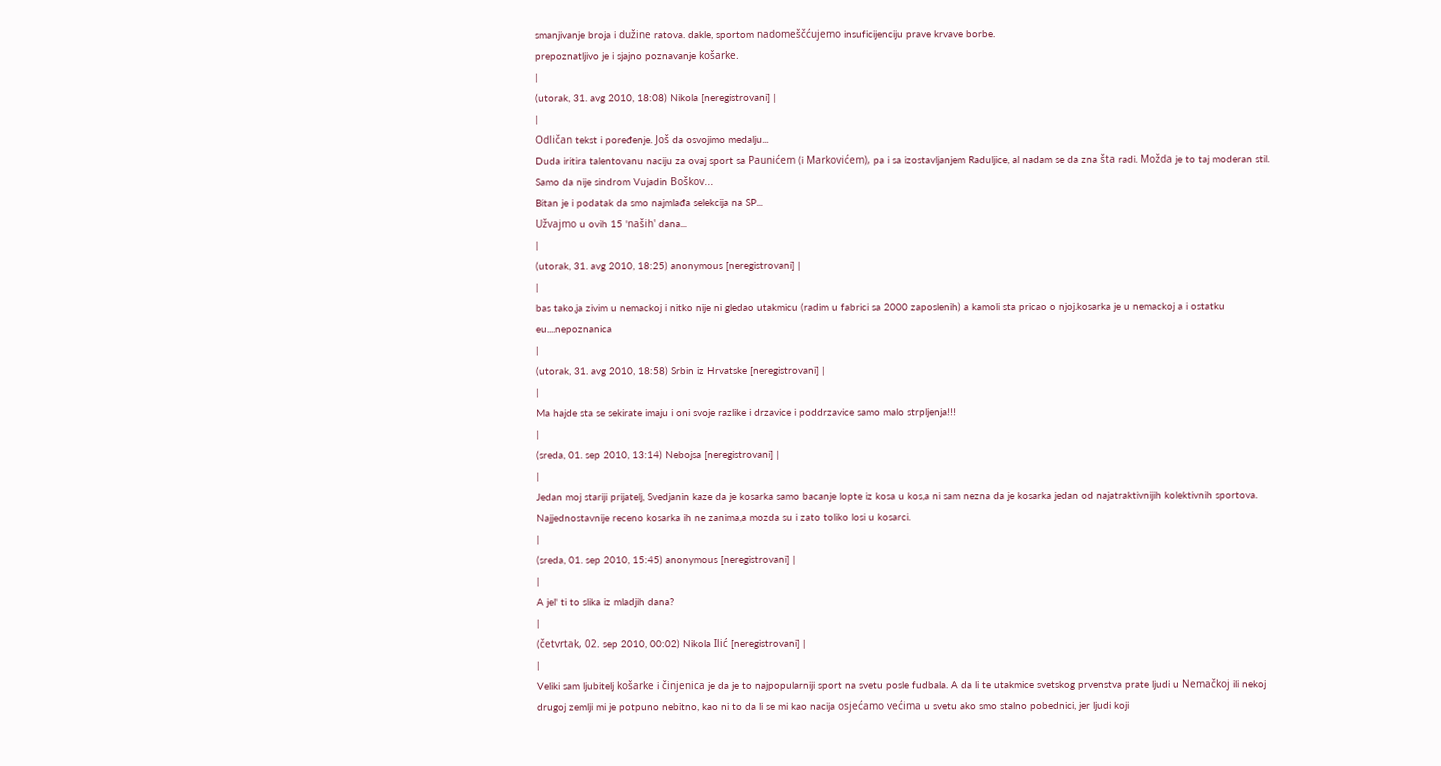smanjivanje broja i dužine ratova. dakle, sportom nadomeščćujemo insuficijenciju prave krvave borbe.
prepoznatljivo je i sjajno poznavanje košarke.
|
(utorak, 31. avg 2010, 18:08) Nikola [neregistrovani] |
|
Odličan tekst i poređenje. Još da osvojimo medalju...
Duda iritira talentovanu naciju za ovaj sport sa Paunićem (i Markovićem), pa i sa izostavljanjem Raduljice, al nadam se da zna šta radi. Možda je to taj moderan stil. Samo da nije sindrom Vujadin Boškov...
Bitan je i podatak da smo najmlađa selekcija na SP...
Užvajmo u ovih 15 'naših' dana...
|
(utorak, 31. avg 2010, 18:25) anonymous [neregistrovani] |
|
bas tako,ja zivim u nemackoj i nitko nije ni gledao utakmicu (radim u fabrici sa 2000 zaposlenih) a kamoli sta pricao o njoj.kosarka je u nemackoj a i ostatku eu....nepoznanica
|
(utorak, 31. avg 2010, 18:58) Srbin iz Hrvatske [neregistrovani] |
|
Ma hajde sta se sekirate imaju i oni svoje razlike i drzavice i poddrzavice samo malo strpljenja!!!
|
(sreda, 01. sep 2010, 13:14) Nebojsa [neregistrovani] |
|
Jedan moj stariji prijatelj, Svedjanin kaze da je kosarka samo bacanje lopte iz kosa u kos,a ni sam nezna da je kosarka jedan od najatraktivnijih kolektivnih sportova.
Najjednostavnije receno kosarka ih ne zanima,a mozda su i zato toliko losi u kosarci.
|
(sreda, 01. sep 2010, 15:45) anonymous [neregistrovani] |
|
A jel' ti to slika iz mladjih dana?
|
(četvrtak, 02. sep 2010, 00:02) Nikola Ilić [neregistrovani] |
|
Veliki sam ljubitelj košarke i činjenica je da je to najpopularniji sport na svetu posle fudbala. A da li te utakmice svetskog prvenstva prate ljudi u Nemačkoj ili nekoj drugoj zemlji mi je potpuno nebitno, kao ni to da li se mi kao nacija osjećamo većima u svetu ako smo stalno pobednici, jer ljudi koji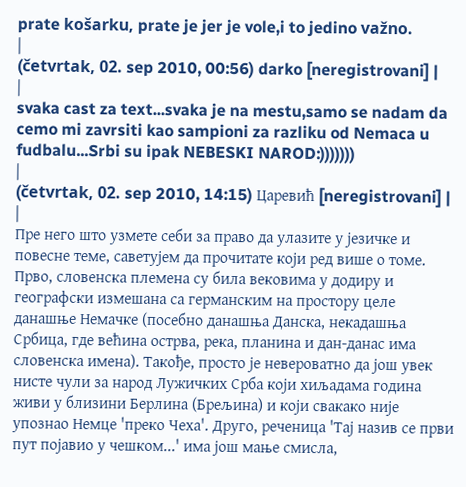prate košarku, prate je jer je vole,i to jedino važno.
|
(četvrtak, 02. sep 2010, 00:56) darko [neregistrovani] |
|
svaka cast za text...svaka je na mestu,samo se nadam da cemo mi zavrsiti kao sampioni za razliku od Nemaca u fudbalu...Srbi su ipak NEBESKI NAROD:)))))))
|
(četvrtak, 02. sep 2010, 14:15) Царевић [neregistrovani] |
|
Пре него што узмете себи за право да улазите у језичке и повесне теме, саветујем да прочитате који ред више о томе. Прво, словенска племена су била вековима у додиру и географски измешана са германским на простору целе данашње Немачке (посебно данашња Данска, некадашња Србица, где већина острва, река, планина и дан-данас има словенска имена). Такође, просто је невероватно да још увек нисте чули за народ Лужичких Срба који хиљадама година живи у близини Берлина (Брељина) и који свакако није упознао Немце 'преко Чеха'. Друго, реченица 'Тај назив се први пут појавио у чешком...' има још мање смисла,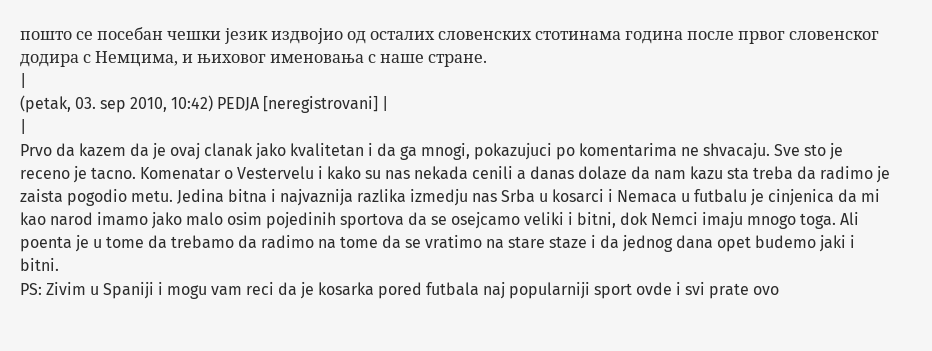пошто се посебан чешки језик издвојио од осталих словенских стотинама година после првог словенског додира с Немцима, и њиховог именовања с наше стране.
|
(petak, 03. sep 2010, 10:42) PEDJA [neregistrovani] |
|
Prvo da kazem da je ovaj clanak jako kvalitetan i da ga mnogi, pokazujuci po komentarima ne shvacaju. Sve sto je receno je tacno. Komenatar o Vestervelu i kako su nas nekada cenili a danas dolaze da nam kazu sta treba da radimo je zaista pogodio metu. Jedina bitna i najvaznija razlika izmedju nas Srba u kosarci i Nemaca u futbalu je cinjenica da mi kao narod imamo jako malo osim pojedinih sportova da se osejcamo veliki i bitni, dok Nemci imaju mnogo toga. Ali poenta je u tome da trebamo da radimo na tome da se vratimo na stare staze i da jednog dana opet budemo jaki i bitni.
PS: Zivim u Spaniji i mogu vam reci da je kosarka pored futbala naj popularniji sport ovde i svi prate ovo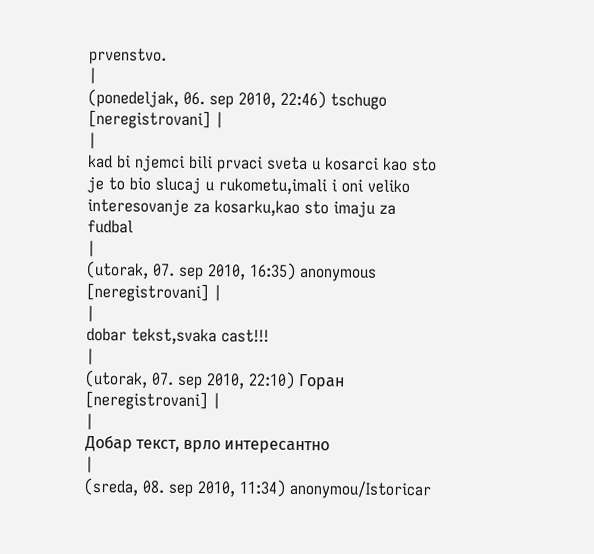prvenstvo.
|
(ponedeljak, 06. sep 2010, 22:46) tschugo [neregistrovani] |
|
kad bi njemci bili prvaci sveta u kosarci kao sto je to bio slucaj u rukometu,imali i oni veliko interesovanje za kosarku,kao sto imaju za fudbal
|
(utorak, 07. sep 2010, 16:35) anonymous [neregistrovani] |
|
dobar tekst,svaka cast!!!
|
(utorak, 07. sep 2010, 22:10) Горан [neregistrovani] |
|
Добар текст, врло интересантно
|
(sreda, 08. sep 2010, 11:34) anonymou/Istoricar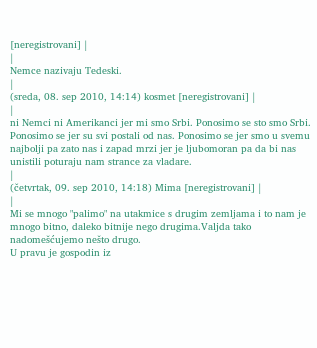[neregistrovani] |
|
Nemce nazivaju Tedeski.
|
(sreda, 08. sep 2010, 14:14) kosmet [neregistrovani] |
|
ni Nemci ni Amerikanci jer mi smo Srbi. Ponosimo se sto smo Srbi. Ponosimo se jer su svi postali od nas. Ponosimo se jer smo u svemu najbolji pa zato nas i zapad mrzi jer je ljubomoran pa da bi nas unistili poturaju nam strance za vladare.
|
(četvrtak, 09. sep 2010, 14:18) Mima [neregistrovani] |
|
Mi se mnogo "palimo" na utakmice s drugim zemljama i to nam je mnogo bitno, daleko bitnije nego drugima.Valjda tako nadomešćujemo nešto drugo.
U pravu je gospodin iz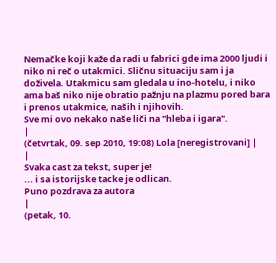Nemačke koji kaže da radi u fabrici gde ima 2000 ljudi i niko ni reč o utakmici. Sličnu situaciju sam i ja doživela. Utakmicu sam gledala u ino-hotelu, i niko ama baš niko nije obratio pažnju na plazmu pored bara i prenos utakmice, naših i njihovih.
Sve mi ovo nekako naše liči na "hleba i igara".
|
(četvrtak, 09. sep 2010, 19:08) Lola [neregistrovani] |
|
Svaka cast za tekst, super je!
... i sa istorijske tacke je odlican.
Puno pozdrava za autora
|
(petak, 10.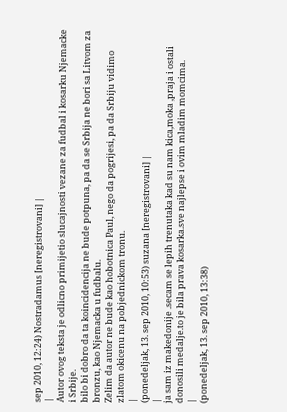sep 2010, 12:24) Nostradamus [neregistrovani] |
|
Autor ovog teksta je odlicno primijetio slucajnosti vezane za fudbal i kosarku Njemacke i Srbije.
bilo bi dobro da ta koincidencija ne bude potpuna, pa da se Srbija ne bori sa Litvom za bronzu, kao Njemacka u fudbalu.
Zelim da autor ne bude kao hobotnica Paul, nego da pogrijesi, pa da Srbiju vidimo zlatom okicenu na pobjednickom tronu.
|
(ponedeljak, 13. sep 2010, 10:53) suzana [neregistrovani] |
|
ja sam iz makedonije .secam se lepih trenutaka kad su nam kica,moka ,praja i ostali donosili medalje.to je bila prava kosarka.sve najlepse i ovim mladim momcima.
|
(ponedeljak, 13. sep 2010, 13:38)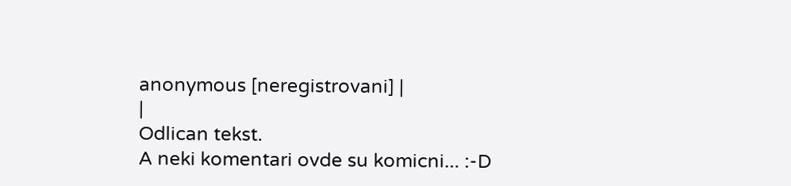anonymous [neregistrovani] |
|
Odlican tekst.
A neki komentari ovde su komicni... :-D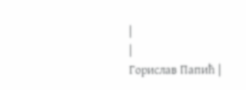|
|
Горислав Папић |